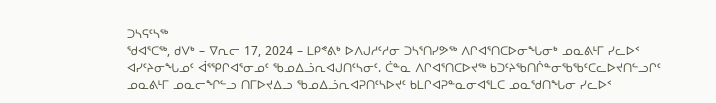ᑐᓴᕋᑦᓴᖅ
ᖁᐊᕐᑕᖅ, ᑯᐯᒃ – ᐁᕆᓕ 17, 2024 – ᒪᑭᕝᕕᒃ ᐅᐱᒍᓱᑦᓱᓂ ᑐᓴᕐᑎᓯᕗᖅ ᐱᒋᐊᕐᑎᑕᐅᓂᖓᓂᒃ ᓄᓇᕕᒻᒥ ᓯᓚᐅᑉ ᐊᓯᑦᔨᓂᖓᓄᑦ ᐋᕐᕿᒋᐊᕐᓂᓄᑦ ᖃᓄᐃᓘᕆᐊᒍᑎᑦᓴᓂᑦ. ᑖᓐᓇ ᐱᒋᐊᕐᑎᑕᐅᔪᖅ ᑲᑐᑦᔨᖃᑎᒌᓐᓂᖃᖃᑦᑕᓚᐅᔪᑎᓪᓗᒋᑦ ᓄᓇᕕᒻᒥ ᓄᓇᓕᖏᓪᓗ ᑎᒥᐅᔪᐃᓗ ᖃᓄᐃᓘᕆᐊᕈᑎᑦᓴᐅᔪᑦ ᑲᒪᒋᐊᕈᓐᓇᓂᐊᕐᒪᑕ ᓄᓇᖁᑎᖓᓂ ᓯᓚᐅᑉ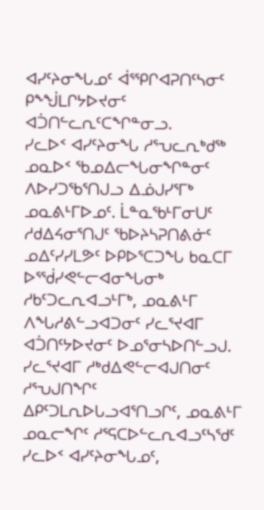ᐊᓯᑦᔨᓂᖓᓄᑦ ᐋᕐᕿᒋᐊᕈᑎᑦᓴᓂᑦ ᑭᖕᖒᒪᒋᔭᐅᔪᓂᑦ ᐊᑑᑎᓪᓚᕆᑦᑕᖏᓐᓂᓗ.
ᓯᓚᐅᑉ ᐊᓯᑦᔨᓂᖓ ᓱᕐᕃᓚᕆᒃᑯᖅ ᓄᓇᐅᑉ ᖃᓄᐃᓕᖓᓂᖏᓐᓂᑦ ᐱᐅᓯᑐᖃᕐᑎᒍᓗ ᐃᓅᒍᓯᕐᒥᒃ ᓄᓇᕕᒻᒥᐅᓄᑦ. ᒫᓐᓇᖃᒻᒥᓂᑌᑦ ᓱᑯᐃᔦᓂᕐᑎᒍᑦ ᖃᐅᔨᓴᕈᑎᕕᓃᑦ ᓄᐃᑦᓯᓯᒪᕗᑦ ᐅᑭᐅᕐᑕᑐᖓ ᑲᓇᑕᒥ ᐅᕐᖂᓯᕙᓪᓕᐊᓂᖓᓂᒃ ᓱᑲᑦᑐᓚᕆᐊᓗᒻᒥᒃ, ᓄᓇᕕᒻᒥ ᐱᖓᓱᕕᓪᓗᐊᑐᓂᑦ ᓯᓚᕐᔪᐊᒥ ᐊᑑᑎᑦᔭᐅᔪᓂᑦ ᐅᓄᕐᓂᓴᐅᑎᓪᓗᒍ. ᓯᓚᕐᔪᐊᒥ ᓱᒃᑯᐃᕙᓪᓕᐊᒍᑎᓂᑦ ᓱᕐᕃᒍᑎᖏᑦ ᐃᑭᑦᑐᒪᕆᐅᒐᓗᐊᕐᑎᓗᒋᑦ, ᓄᓇᕕᒻᒥ ᓄᓇᓕᖏᑦ ᓱᕐᕋᑕᐅᓪᓚᕆᐊᓗᑦᓴᖁᑦ ᓯᓚᐅᑉ ᐊᓯᑦᔨᓂᖓᓄᑦ,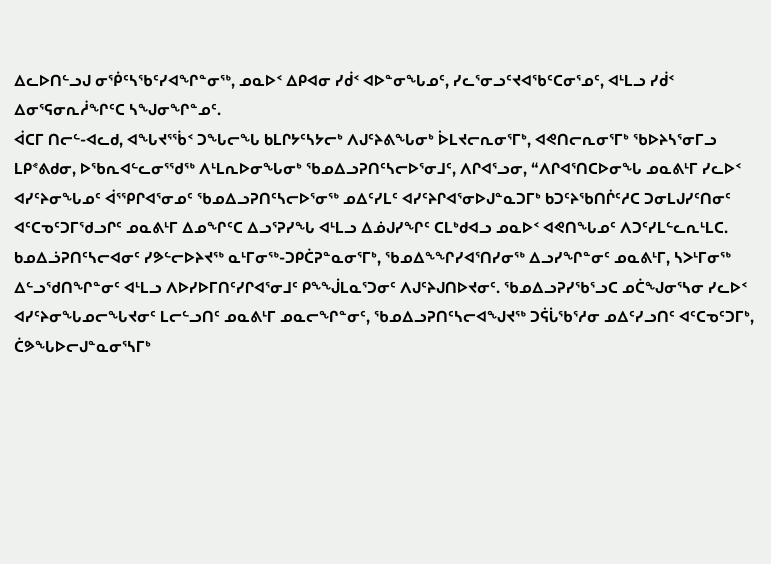ᐃᓚᐅᑎᓪᓗᒍ ᓂᖀᑦᓴᖃᑦᓯᐊᖏᓐᓂᖅ, ᓄᓇᐅᑉ ᐃᑭᐊᓂ ᓯᑰᑉ ᐊᐅᓐᓂᖓᓄᑦ, ᓯᓚᕐᓂᓗᑦᔪᐊᖃᑦᑕᓂᕐᓄᑦ, ᐊᒻᒪᓗ ᓯᑰᑉ ᐃᓂᕐᕋᓂᕆᓲᖏᑦᑕ ᓴᖑᓂᖏᓐᓄᑦ.
ᐋᑕᒥ ᑎᓕᓪ-ᐊᓚᑯ, ᐊᖓᔪᕐᖄᑉ ᑐᖓᓕᖓ ᑲᒪᒋᔭᑦᓴᔭᓕᒃ ᐱᒍᑦᔨᕕᖓᓂᒃ ᐆᒪᔪᓕᕆᓂᕐᒥᒃ, ᐊᕙᑎᓕᕆᓂᕐᒥᒃ ᖃᐅᔨᓴᕐᓂᒥᓗ ᒪᑭᕝᕕᑯᓂ, ᐅᖃᕆᐊᓪᓚᓂᕐᖁᖅ ᐱᒻᒪᕆᐅᓂᖓᓂᒃ ᖃᓄᐃᓗᕈᑎᑦᓴᓕᐅᕐᓂᒧᑦ, ᐱᒋᐊᕐᓗᓂ, “ᐱᒋᐊᕐᑎᑕᐅᓂᖓ ᓄᓇᕕᒻᒥ ᓯᓚᐅᑉ ᐊᓯᑦᔨᓂᖓᓄᑦ ᐋᕐᕿᒋᐊᕐᓂᓄᑦ ᖃᓄᐃᓗᕈᑎᑦᓴᓕᐅᕐᓂᖅ ᓄᐃᑦᓯᒪᑦ ᐊᓯᑦᔨᒋᐊᕐᓂᐅᒍᓐᓇᑐᒥᒃ ᑲᑐᑦᔨᖃᑎᒌᑦᓱᑕ ᑐᓂᒪᒍᓯᑦᑎᓂᑦ ᐊᑦᑕᓀᑦᑐᒥᖁᓗᒋᑦ ᓄᓇᕕᒻᒥ ᐃᓄᖏᑦᑕ ᐃᓗᕐᕈᓯᖓ ᐊᒻᒪᓗ ᐃᓅᒍᓯᖏᑦ ᑕᒪᒃᑯᐊᓗ ᓄᓇᐅᑉ ᐊᕙᑎᖓᓄᑦ ᐱᑐᑦᓯᒪᓪᓚᕆᒻᒪᑕ.
ᑲᓄᐃᓘᕈᑎᑦᓴᓕᐊᓂᑦ ᓯᕗᓪᓕᐅᔨᔪᖅ ᓇᒻᒥᓂᖅ-ᑐᑭᑖᕈᓐᓇᓂᕐᒥᒃ, ᖃᓄᐃᖕᖏᓯᐊᕐᑎᓯᓂᖅ ᐃᓗᓯᖏᓐᓂᑦ ᓄᓇᕕᒻᒥ, ᓴᐳᒻᒥᓂᖅ ᐃᓪᓗᖁᑎᖏᓐᓂᑦ ᐊᒻᒪᓗ ᐱᐅᓯᐅᒥᑎᑦᓯᒋᐊᕐᓂᒧᑦ ᑭᖕᖒᒪᓇᕐᑐᓂᑦ ᐱᒍᑦᔨᒍᑎᐅᔪᓂᑦ. ᖃᓄᐃᓗᕈᓯᖃᕐᓗᑕ ᓄᑖᖑᓂᕐᓴᓂ ᓯᓚᐅᑉ ᐊᓯᑦᔨᓂᖓᓄᓕᖓᔪᓂᑦ ᒪᓕᓪᓗᑎᑦ ᓄᓇᕕᒻᒥ ᓄᓇᓕᖏᓐᓂᑦ, ᖃᓄᐃᓗᕈᑎᑦᓴᓕᐊᖑᔪᖅ ᑐᕌᒑᖃᕐᓱᓂ ᓄᐃᑦᓯᓗᑎᑦ ᐊᑦᑕᓀᑦᑐᒥᒃ, ᑖᕗᖓᐅᓕᒍᓐᓇᓂᕐᓴᒥᒃ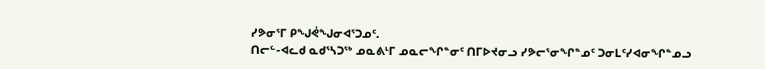ᓯᕗᓂᕐᒥ ᑭᖑᕚᖑᓂᐊᕐᑐᓄᑦ.
ᑎᓕᓪ-ᐊᓚᑯ ᓇᑯᕐᓴᑐᖅ ᓄᓇᕕᒻᒥ ᓄᓇᓕᖏᓐᓂᑦ ᑎᒥᐅᔪᓂᓗ ᓯᕗᓕᕐᓂᖏᓐᓄᑦ ᑐᓂᒪᑦᓯᐊᓂᖏᓐᓄᓗ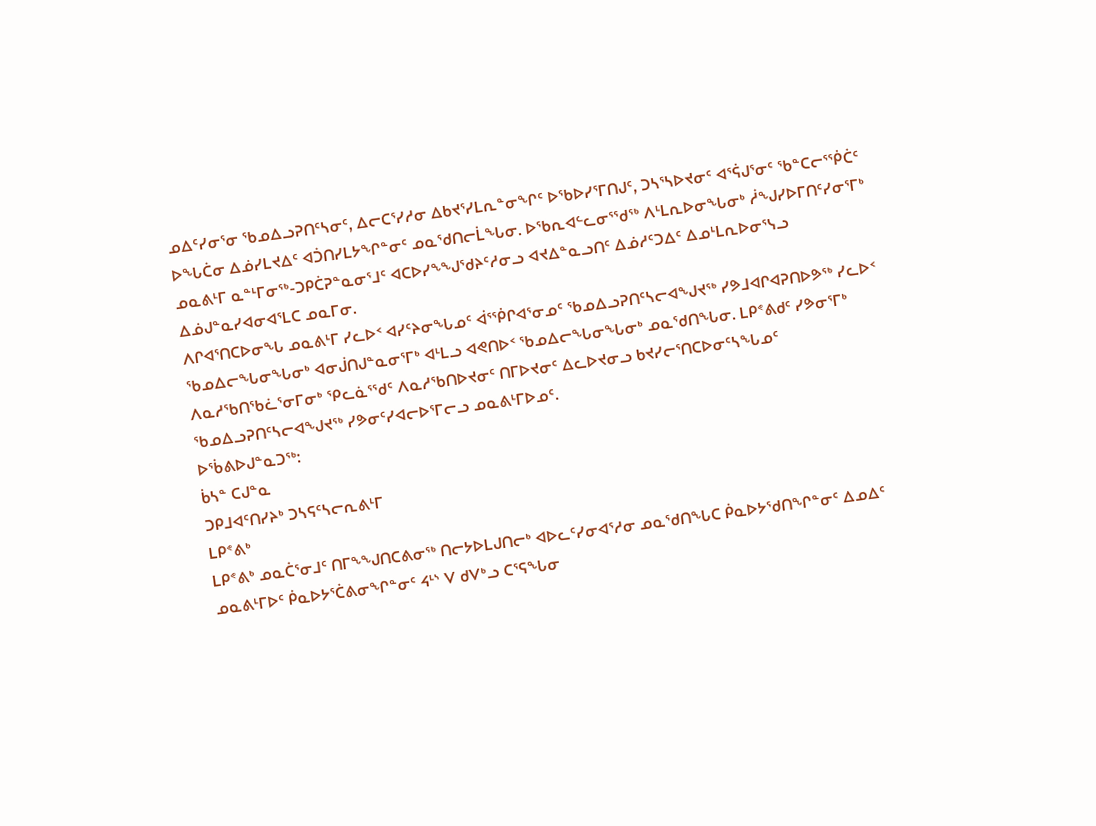ᓄᐃᑦᓯᓂᕐᓂ ᖃᓄᐃᓗᕈᑎᑦᓴᓂᑦ, ᐃᓕᑕᕐᓯᓱᓂ ᐃᑲᔪᕐᓯᒪᕆᓐᓂᖏᑦ ᐅᖃᐅᓯᕐᒥᑎᒍᑦ, ᑐᓴᕐᓴᐅᔪᓂᑦ ᐊᕐᕌᒍᕐᓂᑦ ᖃᓐᑕᓕᕐᖀᑖᑦ ᐅᖓᑖᓂ ᐃᓅᓯᒪᔪᐃᑦ ᐊᑑᑎᓯᒪᔭᖏᓐᓂᑦ ᓄᓇᖁᑎᓕᒫᖓᓂ. ᐅᖃᕆᐊᓪᓚᓂᕐᖁᖅ ᐱᒻᒪᕆᐅᓂᖓᓂᒃ ᓲᖑᓯᐅᒥᑎᑦᓯᓂᕐᒥᒃ ᓄᓇᕕᒻᒥ ᓇᓐᒻᒥᓂᖅ-ᑐᑭᑖᕈᓐᓇᓂᕐᒧᑦ ᐊᑕᐅᓯᖕᖑᖁᔨᑦᓱᓂᓗ ᐊᔪᐃᓐᓇᓗᑎᑦ ᐃᓅᓱᑦᑐᐃᑦ ᐃᓄᒻᒪᕆᐅᓂᕐᓭᓗ ᐃᓅᒍᓐᓇᓯᐊᓂᐊᕐᒪᑕ ᓄᓇᒥᓂ.
ᐱᒋᐊᕐᑎᑕᐅᓂᖓ ᓄᓇᕕᒻᒥ ᓯᓚᐅᑉ ᐊᓯᑦᔨᓂᖓᓄᑦ ᐋᕐᖀᒋᐊᕐᓂᓄᑦ ᖃᓄᐃᓗᕈᑎᑦᓴᓕᐊᖑᔪᖅ ᓯᕗᒧᐊᒋᐊᕈᑎᐅᕗᖅ ᓯᓚᐅᑉ ᖃᓄᐃᓕᖓᓂᖓᓂᒃ ᐊᓂᒎᑎᒍᓐᓇᓂᕐᒥᒃ ᐊᒻᒪᓗ ᐊᕙᑎᐅᑉ ᖃᓄᐃᓕᖓᓂᖓᓂᒃ ᓄᓇᖁᑎᖓᓂ. ᒪᑭᕝᕕᑯᑦ ᓯᕗᓂᕐᒥᒃ ᐱᓇᓱᖃᑎᖃᓛᕐᓂᒥᓂᒃ ᕿᓚᓈᕐᖁᑦ ᐱᓇᓱᖃᑎᐅᔪᓂᑦ ᑎᒥᐅᔪᓂᑦ ᐃᓚᐅᔪᓂᓗ ᑲᔪᓯᓕᕐᑎᑕᐅᓂᑦᓴᖓᓄᑦ ᖃᓄᐃᓗᕈᑎᑦᓴᓕᐊᖑᔪᖅ ᓯᕗᓂᑦᓯᐊᓕᐅᕐᒥᓕᓗ ᓄᓇᕕᒻᒥᐅᓄᑦ.
ᐅᖄᕕᐅᒍᓐᓇᑐᖅ:
ᑳᓴᓐ ᑕᒍᓐᓇ
ᑐᑭᒧᐊᑦᑎᓯᔨᒃ ᑐᓴᕋᑦᓴᓕᕆᕕᒻᒥ
ᒪᑭᕝᕕᒃ
ᒪᑭᕝᕕᒃ ᓄᓇᑖᕐᓂᒧᑦ ᑎᒥᖕᖑᑎᑕᕕᓂᖅ ᑎᓕᔭᐅᒪᒍᑎᓕᒃ ᐊᐅᓚᑦᓯᓂᐊᕐᓱᓂ ᓄᓇᖁᑎᖓᑕ ᑮᓇᐅᔭᖁᑎᖏᓐᓂᑦ ᐃᓄᐃᑦ ᓄᓇᕕᒻᒥᐅᑦ ᑮᓇᐅᔭᕐᑖᕕᓂᖏᓐᓂᑦ ᔦᒻᔅ ᐯ ᑯᐯᒃᓗ ᑕᕐᕋᖓᓂ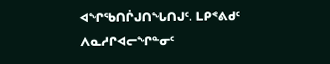ᐊᖏᖃᑎᒌᒍᑎᖓᑎᒍᑦ. ᒪᑭᕝᕕᑯᑦ ᐱᓇᓱᒋᐊᓕᖏᓐᓂᑦ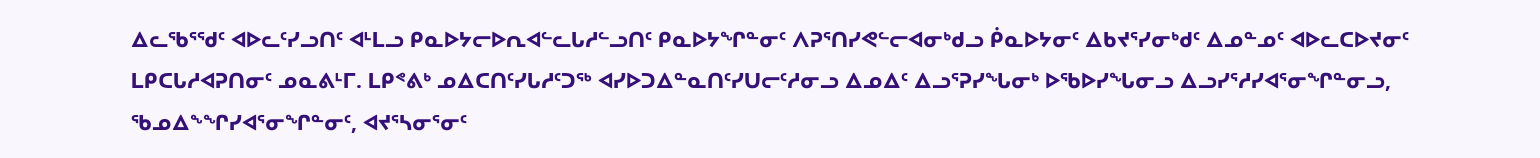ᐃᓚᖃᕐᖁᑦ ᐊᐅᓚᑦᓯᓗᑎᑦ ᐊᒻᒪᓗ ᑭᓇᐅᔭᓕᐅᕆᐊᓪᓚᒐᓱᓪᓗᑎᑦ ᑭᓇᐅᔭᖏᓐᓂᑦ ᐱᕈᕐᑎᓯᕙᓪᓕᐊᓂᒃᑯᓗ ᑮᓇᐅᔭᓂᑦ ᐃᑲᔪᕐᓯᓂᒃᑯᑦ ᐃᓄᓐᓄᑦ ᐊᐅᓚᑕᐅᔪᓂᑦ ᒪᑭᑕᒐᓱᐊᕈᑎᓂᑦ ᓄᓇᕕᒻᒥ. ᒪᑭᕝᕕᒃ ᓄᐃᑕᑎᑦᓯᒐᓱᑦᑐᖅ ᐊᓯᐅᑐᐃᓐᓇᑎᑦᓯᑌᓕᑦᓱᓂᓗ ᐃᓄᐃᑦ ᐃᓗᕐᕈᓯᖓᓂᒃ ᐅᖃᐅᓯᖓᓂᓗ ᐃᓗᓯᕐᓱᓯᐊᕐᓂᖏᓐᓂᓗ, ᖃᓄᐃᖕᖏᓯᐊᕐᓂᖏᓐᓂᑦ, ᐊᔪᕐᓴᓂᕐᓂᑦ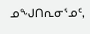ᓄᖑᑎᕆᓂᕐᓄᑦ,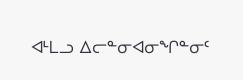ᐊᒻᒪᓗ ᐃᓕᓐᓂᐊᓂᖏᓐᓂᑦ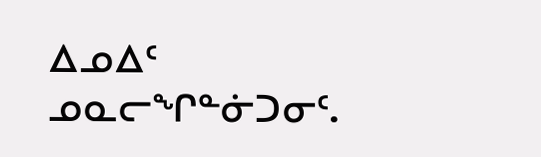ᐃᓄᐃᑦ ᓄᓇᓕᖏᓐᓃᑐᓂᑦ.